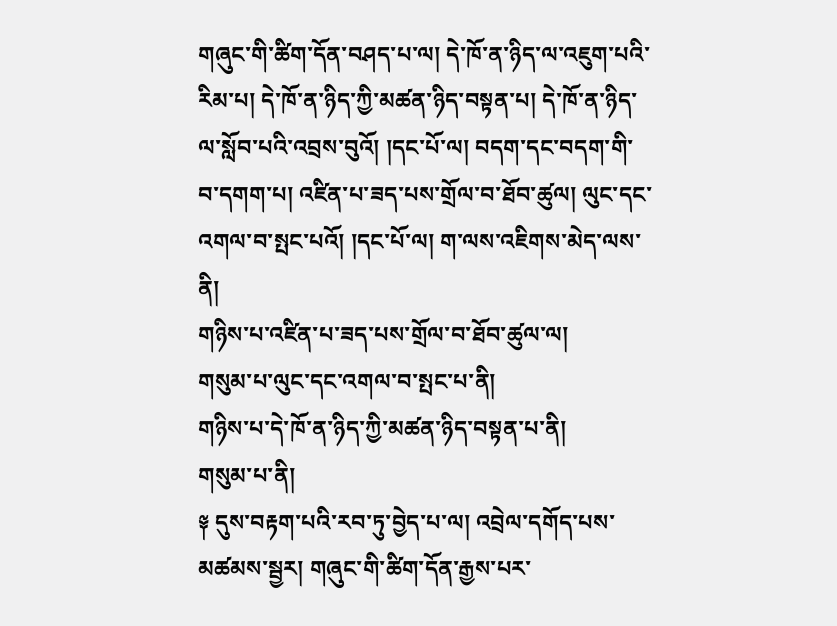གཞུང་གི་ཚིག་དོན་བཤད་པ་ལ། དེ་ཁོ་ན་ཉིད་ལ་འཇུག་པའི་རིམ་པ། དེ་ཁོ་ན་ཉིད་ཀྱི་མཚན་ཉིད་བསྟན་པ། དེ་ཁོ་ན་ཉིད་ལ་སློབ་པའི་འབྲས་བུའོ། །དང་པོ་ལ། བདག་དང་བདག་གི་བ་དགག་པ། འཛིན་པ་ཟད་པས་གྲོལ་བ་ཐོབ་ཚུལ། ལུང་དང་འགལ་བ་སྤང་པའོ། །དང་པོ་ལ། ག་ལས་འཇིགས་མེད་ལས་ནི།
གཉིས་པ་འཛིན་པ་ཟད་པས་གྲོལ་བ་ཐོབ་ཚུལ་ལ།
གསུམ་པ་ལུང་དང་འགལ་བ་སྤང་པ་ནི།
གཉིས་པ་དེ་ཁོ་ན་ཉིད་ཀྱི་མཚན་ཉིད་བསྟན་པ་ནི།
གསུམ་པ་ནི།
༈ དུས་བརྟག་པའི་རབ་ཏུ་བྱེད་པ་ལ། འབྲེལ་དགོད་པས་མཚམས་སྦྱར། གཞུང་གི་ཚིག་དོན་རྒྱས་པར་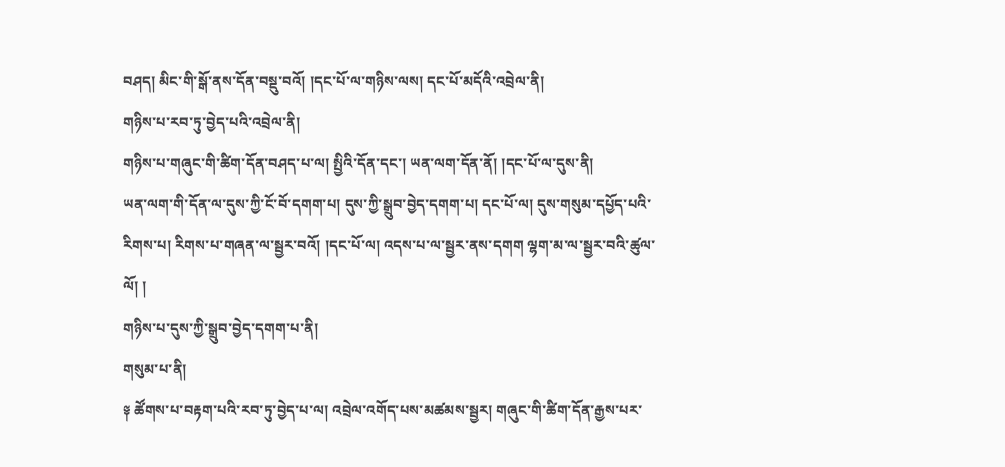བཤད། མིང་གི་སྒོ་ནས་དོན་བསྡུ་བའོ། །དང་པོ་ལ་གཉིས་ལས། དང་པོ་མདོའི་འབྲེལ་ནི།
གཉིས་པ་རབ་ཏུ་བྱེད་པའི་འབྲེལ་ནི།
གཉིས་པ་གཞུང་གི་ཚིག་དོན་བཤད་པ་ལ། སྤྱིའི་དོན་དང་། ཡན་ལག་དོན་ནོ། །དང་པོ་ལ་དུས་ནི།
ཡན་ལག་གི་དོན་ལ་དུས་ཀྱི་ངོ་བོ་དགག་པ། དུས་ཀྱི་སྒྲུབ་བྱེད་དགག་པ། དང་པོ་ལ། དུས་གསུམ་དཔྱོད་པའི་རིགས་པ། རིགས་པ་གཞན་ལ་སྦྱར་བའོ། །དང་པོ་ལ། འདས་པ་ལ་སྦྱར་ནས་དགག ལྷག་མ་ལ་སྦྱར་བའི་ཚུལ་ལོ། །
གཉིས་པ་དུས་ཀྱི་སྒྲུབ་བྱེད་དགག་པ་ནི།
གསུམ་པ་ནི།
༈ ཚོགས་པ་བརྟག་པའི་རབ་ཏུ་བྱེད་པ་ལ། འབྲེལ་འགོད་པས་མཚམས་སྦྱར། གཞུང་གི་ཚིག་དོན་རྒྱས་པར་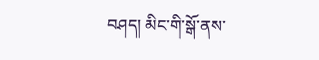བཤད། མིང་གི་སྒོ་ནས་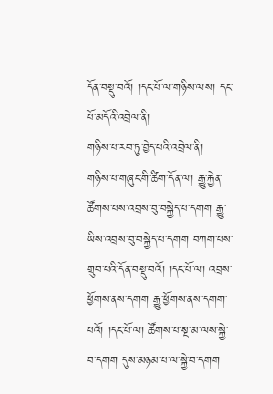དོན་བསྡུ་བའོ། །དང་པོ་ལ་གཉིས་ལས། དང་པོ་མདོའི་འབྲེལ་ནི།
གཉིས་པ་རབ་ཏུ་བྱེད་པའི་འབྲེལ་ནི།
གཉིས་པ་གཞུང་གི་ཚིག་དོན་ལ། རྒྱུ་རྐྱེན་ཚོགས་པས་འབྲས་བུ་བསྐྱེད་པ་དགག རྒྱུ་ཡིས་འབྲས་བུ་བསྐྱེད་པ་དགག བཀག་པས་གྲུབ་པའི་དོན་བསྡུ་བའོ། །དང་པོ་ལ། འབྲས་ཕྱོགས་ནས་དགག རྒྱུ་ཕྱོགས་ནས་དགག་པའོ། །དང་པོ་ལ། ཚོགས་པ་སྔ་མ་ལས་སྐྱེ་བ་དགག དུས་མཉམ་པ་ལ་སྐྱེ་བ་དགག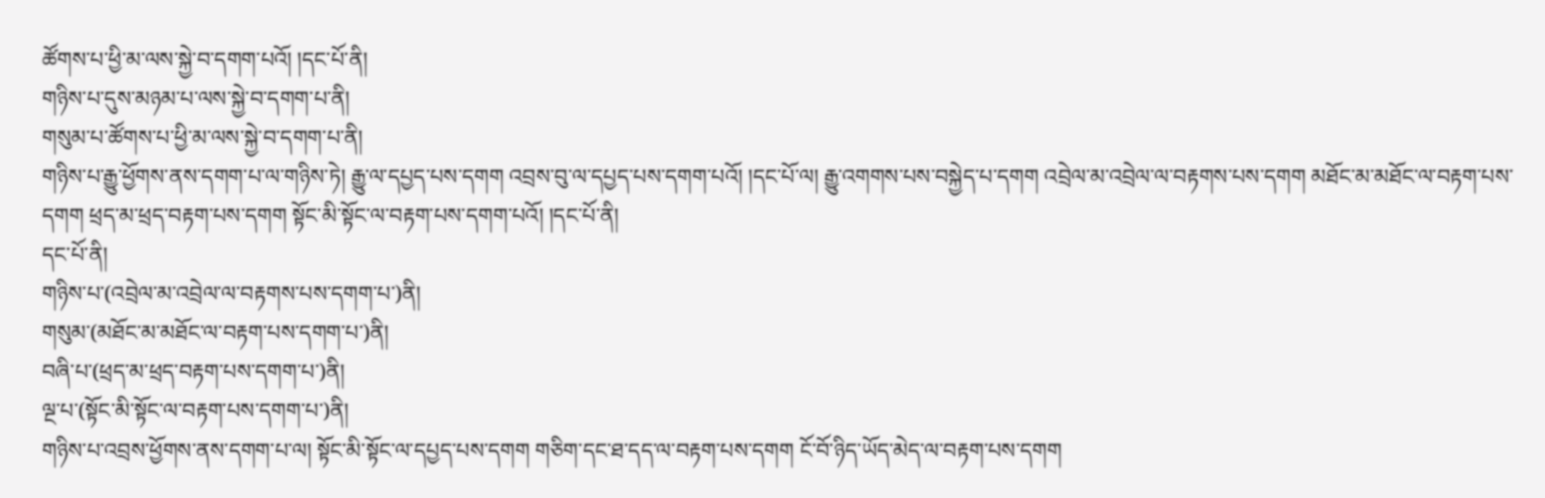ཚོགས་པ་ཕྱི་མ་ལས་སྐྱེ་བ་དགག་པའོ། །དང་པོ་ནི།
གཉིས་པ་དུས་མཉམ་པ་ལས་སྐྱེ་བ་དགག་པ་ནི།
གསུམ་པ་ཚོགས་པ་ཕྱི་མ་ལས་སྐྱེ་བ་དགག་པ་ནི།
གཉིས་པ་རྒྱུ་ཕྱོགས་ནས་དགག་པ་ལ་གཉིས་ཏེ། རྒྱུ་ལ་དཔྱད་པས་དགག འབྲས་བུ་ལ་དཔྱད་པས་དགག་པའོ། །དང་པོ་ལ། རྒྱུ་འགགས་པས་བསྐྱེད་པ་དགག འབྲེལ་མ་འབྲེལ་ལ་བརྟགས་པས་དགག མཐོང་མ་མཐོང་ལ་བརྟག་པས་དགག ཕྲད་མ་ཕྲད་བརྟག་པས་དགག སྟོང་མི་སྟོང་ལ་བརྟག་པས་དགག་པའོ། །དང་པོ་ནི།
དང་པོ་ནི།
གཉིས་པ་(འབྲེལ་མ་འབྲེལ་ལ་བརྟགས་པས་དགག་པ་)ནི།
གསུམ་(མཐོང་མ་མཐོང་ལ་བརྟག་པས་དགག་པ་)ནི།
བཞི་པ་(ཕྲད་མ་ཕྲད་བརྟག་པས་དགག་པ་)ནི།
ལྔ་པ་(སྟོང་མི་སྟོང་ལ་བརྟག་པས་དགག་པ་)ནི།
གཉིས་པ་འབྲས་ཕྱོགས་ནས་དགག་པ་ལ། སྟོང་མི་སྟོང་ལ་དཔྱད་པས་དགག གཅིག་དང་ཐ་དད་ལ་བརྟག་པས་དགག ངོ་བོ་ཉིད་ཡོད་མེད་ལ་བརྟག་པས་དགག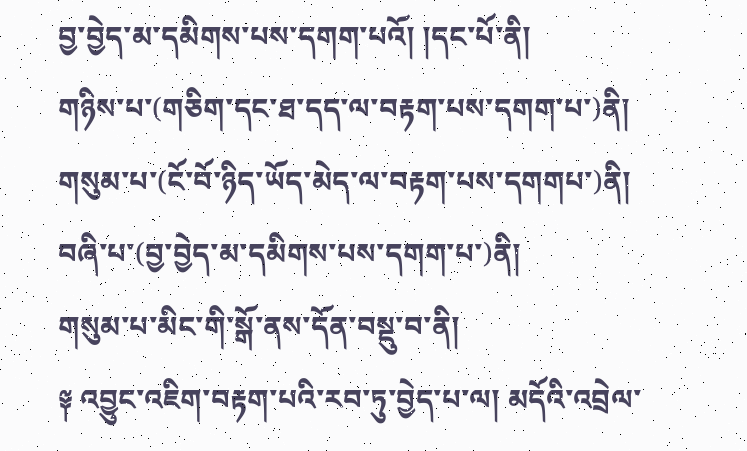བྱ་བྱེད་མ་དམིགས་པས་དགག་པའོ། །དང་པོ་ནི།
གཉིས་པ་(གཅིག་དང་ཐ་དད་ལ་བརྟག་པས་དགག་པ་)ནི།
གསུམ་པ་(ངོ་བོ་ཉིད་ཡོད་མེད་ལ་བརྟག་པས་དགགཔ་)ནི།
བཞི་པ་(བྱ་བྱེད་མ་དམིགས་པས་དགག་པ་)ནི།
གསུམ་པ་མིང་གི་སྒོ་ནས་དོན་བསྡུ་བ་ནི།
༈ འབྱུང་འཇིག་བརྟག་པའི་རབ་ཏུ་བྱེད་པ་ལ། མདོའི་འབྲེལ་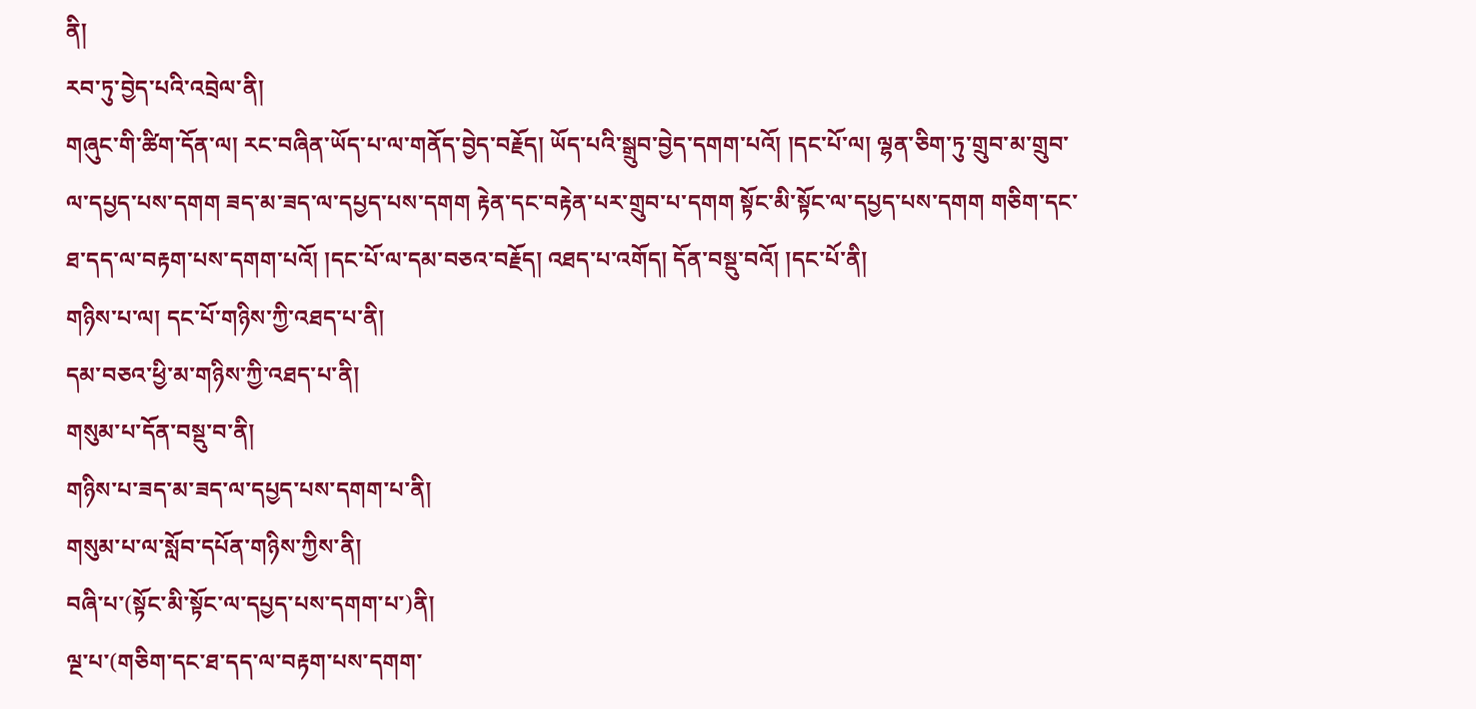ནི།
རབ་ཏུ་བྱེད་པའི་འབྲེལ་ནི།
གཞུང་གི་ཚིག་དོན་ལ། རང་བཞིན་ཡོད་པ་ལ་གནོད་བྱེད་བརྗོད། ཡོད་པའི་སྒྲུབ་བྱེད་དགག་པའོ། །དང་པོ་ལ། ལྷན་ཅིག་ཏུ་གྲུབ་མ་གྲུབ་ལ་དཔྱད་པས་དགག ཟད་མ་ཟད་ལ་དཔྱད་པས་དགག རྟེན་དང་བརྟེན་པར་གྲུབ་པ་དགག སྟོང་མི་སྟོང་ལ་དཔྱད་པས་དགག གཅིག་དང་ཐ་དད་ལ་བརྟག་པས་དགག་པའོ། །དང་པོ་ལ་དམ་བཅའ་བརྗོད། འཐད་པ་འགོད། དོན་བསྡུ་བའོ། །དང་པོ་ནི།
གཉིས་པ་ལ། དང་པོ་གཉིས་ཀྱི་འཐད་པ་ནི།
དམ་བཅའ་ཕྱི་མ་གཉིས་ཀྱི་འཐད་པ་ནི།
གསུམ་པ་དོན་བསྡུ་བ་ནི།
གཉིས་པ་ཟད་མ་ཟད་ལ་དཔྱད་པས་དགག་པ་ནི།
གསུམ་པ་ལ་སློབ་དཔོན་གཉིས་ཀྱིས་ནི།
བཞི་པ་(སྟོང་མི་སྟོང་ལ་དཔྱད་པས་དགག་པ་)ནི།
ལྔ་པ་(གཅིག་དང་ཐ་དད་ལ་བརྟག་པས་དགག་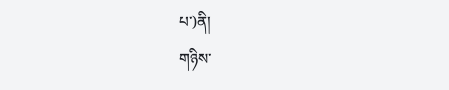པ་)ནི།
གཉིས་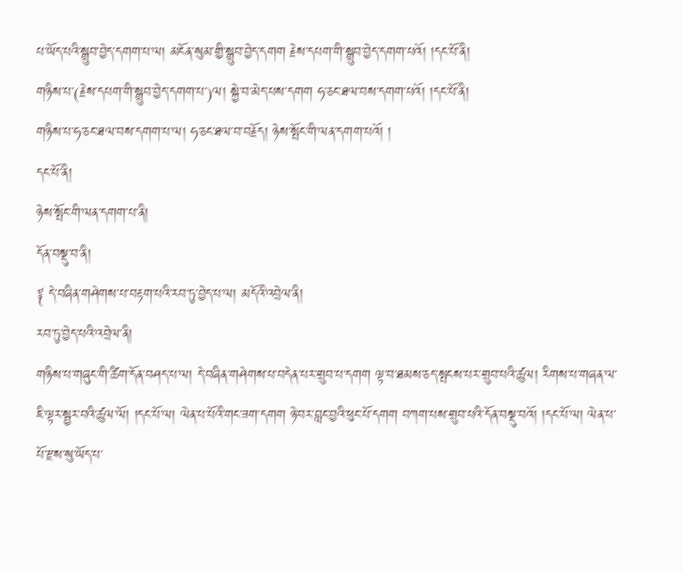པ་ཡོད་པའི་སྒྲུབ་བྱེད་དགག་པ་ལ། མངོན་སུམ་གྱི་སྒྲུབ་བྱེད་དགག རྗེས་དཔག་གི་སྒྲུབ་བྱེད་དགག་པའོ། །དང་པོ་ནི།
གཉིས་པ་(རྗེས་དཔག་གི་སྒྲུབ་བྱེད་དགག་པ་)ལ། སྐྱེ་བ་མེད་པས་དགག ཧ་ཅང་ཐལ་བས་དགག་པའོ། །དང་པོ་ནི།
གཉིས་པ་ཧ་ཅང་ཐལ་བས་དགག་པ་ལ། ཧ་ཅང་ཐལ་བ་བརྗོད། ཉེས་སྤོང་གི་ལན་དགག་པའོ། །
དང་པོ་ནི།
ཉེས་སྤོང་གི་ལན་དགག་པ་ནི།
དོན་བསྡུ་བ་ནི།
༈ དེ་བཞིན་གཤེགས་པ་བརྟག་པའི་རབ་ཏུ་བྱེད་པ་ལ། མདོའི་འབྲེལ་ནི།
རབ་ཏུ་བྱེད་པའི་འབྲེལ་ནི།
གཉིས་པ་གཞུང་གི་ཚིག་དོན་བཤད་པ་ལ། དེ་བཞིན་གཤེགས་པ་བདེན་པར་གྲུབ་པ་དགག ལྟ་བ་ཐམས་ཅད་སྤངས་པར་གྲུབ་པའི་ཚུལ། རིགས་པ་གཞན་ལ་ཇི་ལྟར་སྦྱར་བའི་ཚུལ་ལོ། །དང་པོ་ལ། ལེན་པ་པོའི་གང་ཟག་དགག ཉེ་བར་བླང་བྱའི་ཕུང་པོ་དགག བཀག་པས་གྲུབ་པའི་དོན་བསྡུ་བའོ། །དང་པོ་ལ། ལེན་པ་པོ་རྫས་སུ་ཡོད་པ་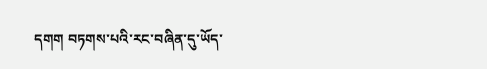དགག བཏགས་པའི་རང་བཞིན་དུ་ཡོད་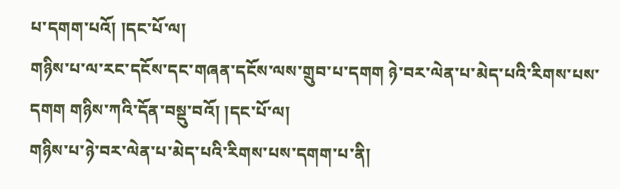པ་དགག་པའོ། །དང་པོ་ལ།
གཉིས་པ་ལ་རང་དངོས་དང་གཞན་དངོས་ལས་གྲུབ་པ་དགག ཉེ་བར་ལེན་པ་མེད་པའི་རིགས་པས་དགག གཉིས་ཀའི་དོན་བསྡུ་བའོ། །དང་པོ་ལ།
གཉིས་པ་ཉེ་བར་ལེན་པ་མེད་པའི་རིགས་པས་དགག་པ་ནི།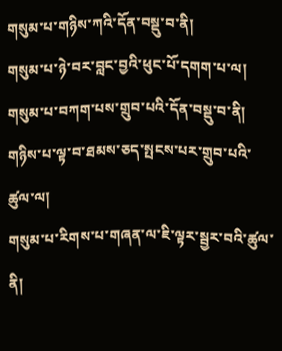གསུམ་པ་གཉིས་ཀའི་དོན་བསྡུ་བ་ནི།
གསུམ་པ་ཉེ་བར་བླང་བྱའི་ཕུང་པོ་དགག་པ་ལ།
གསུམ་པ་བཀག་པས་གྲུབ་པའི་དོན་བསྡུ་བ་ནི།
གཉིས་པ་ལྟ་བ་ཐམས་ཅད་སྤངས་པར་གྲུབ་པའི་ཚུལ་ལ།
གསུམ་པ་རིགས་པ་གཞན་ལ་ཇི་ལྟར་སྦྱར་བའི་ཚུལ་ནི།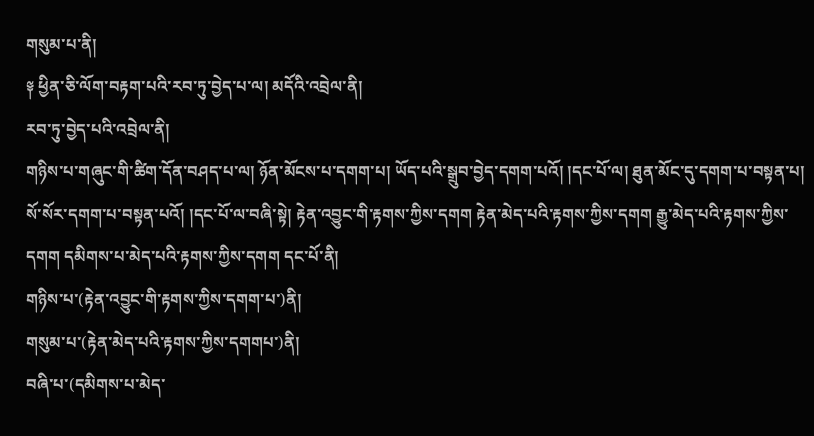གསུམ་པ་ནི།
༈ ཕྱིན་ཅི་ལོག་བརྟག་པའི་རབ་ཏུ་བྱེད་པ་ལ། མདོའི་འབྲེལ་ནི།
རབ་ཏུ་བྱེད་པའི་འབྲེལ་ནི།
གཉིས་པ་གཞུང་གི་ཚིག་དོན་བཤད་པ་ལ། ཉོན་མོངས་པ་དགག་པ། ཡོད་པའི་སྒྲུབ་བྱེད་དགག་པའོ། །དང་པོ་ལ། ཐུན་མོང་དུ་དགག་པ་བསྟན་པ། སོ་སོར་དགག་པ་བསྟན་པའོ། །དང་པོ་ལ་བཞི་སྟེ། རྟེན་འབྱུང་གི་རྟགས་ཀྱིས་དགག རྟེན་མེད་པའི་རྟགས་ཀྱིས་དགག རྒྱུ་མེད་པའི་རྟགས་ཀྱིས་དགག དམིགས་པ་མེད་པའི་རྟགས་ཀྱིས་དགག དང་པོ་ནི།
གཉིས་པ་(རྟེན་འབྱུང་གི་རྟགས་ཀྱིས་དགག་པ་)ནི།
གསུམ་པ་(རྟེན་མེད་པའི་རྟགས་ཀྱིས་དགགཔ་)ནི།
བཞི་པ་(དམིགས་པ་མེད་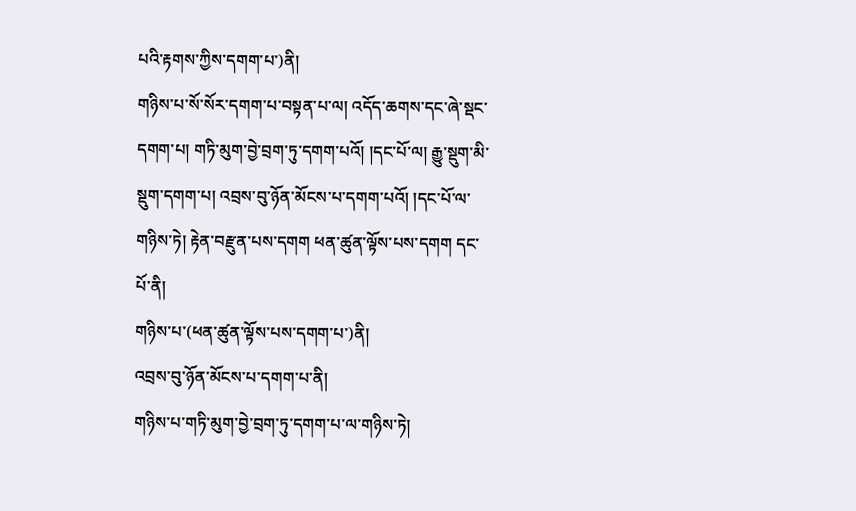པའི་རྟགས་ཀྱིས་དགག་པ་)ནི།
གཉིས་པ་སོ་སོར་དགག་པ་བསྟན་པ་ལ། འདོད་ཆགས་དང་ཞེ་སྡང་དགག་པ། གཏི་མུག་བྱེ་བྲག་ཏུ་དགག་པའོ། །དང་པོ་ལ། རྒྱུ་སྡུག་མི་སྡུག་དགག་པ། འབྲས་བུ་ཉོན་མོངས་པ་དགག་པའོ། །དང་པོ་ལ་གཉིས་ཏེ། རྟེན་བརྫུན་པས་དགག ཕན་ཚུན་ལྟོས་པས་དགག དང་པོ་ནི།
གཉིས་པ་(ཕན་ཚུན་ལྟོས་པས་དགག་པ་)ནི།
འབྲས་བུ་ཉོན་མོངས་པ་དགག་པ་ནི།
གཉིས་པ་གཏི་མུག་བྱེ་བྲག་ཏུ་དགག་པ་ལ་གཉིས་ཏེ།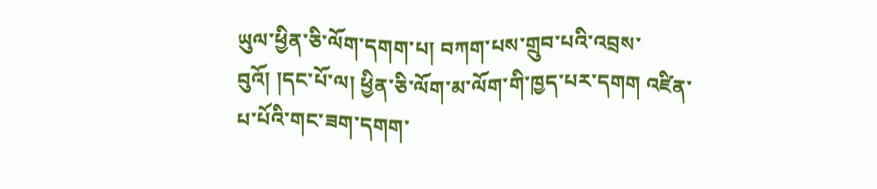ཡུལ་ཕྱིན་ཅི་ལོག་དགག་པ། བཀག་པས་གྲུབ་པའི་འབྲས་བུའོ། །དང་པོ་ལ། ཕྱིན་ཅི་ལོག་མ་ལོག་གི་ཁྱད་པར་དགག འཛིན་པ་པོའི་གང་ཟག་དགག་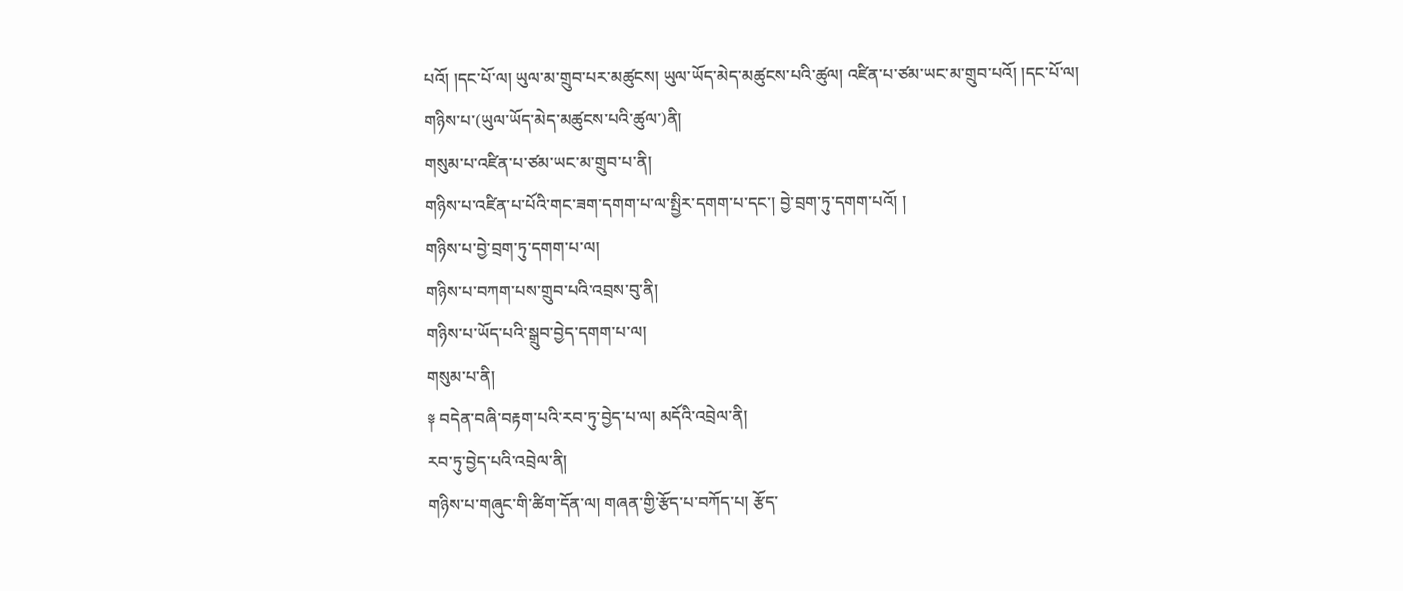པའོ། །དང་པོ་ལ། ཡུལ་མ་གྲུབ་པར་མཚུངས། ཡུལ་ཡོད་མེད་མཚུངས་པའི་ཚུལ། འཛིན་པ་ཙམ་ཡང་མ་གྲུབ་པའོ། །དང་པོ་ལ།
གཉིས་པ་(ཡུལ་ཡོད་མེད་མཚུངས་པའི་ཚུལ་)ནི།
གསུམ་པ་འཛིན་པ་ཙམ་ཡང་མ་གྲུབ་པ་ནི།
གཉིས་པ་འཛིན་པ་པོའི་གང་ཟག་དགག་པ་ལ་སྤྱིར་དགག་པ་དང་། བྱེ་བྲག་ཏུ་དགག་པའོ། །
གཉིས་པ་བྱེ་བྲག་ཏུ་དགག་པ་ལ།
གཉིས་པ་བཀག་པས་གྲུབ་པའི་འབྲས་བུ་ནི།
གཉིས་པ་ཡོད་པའི་སྒྲུབ་བྱེད་དགག་པ་ལ།
གསུམ་པ་ནི།
༈ བདེན་བཞི་བརྟག་པའི་རབ་ཏུ་བྱེད་པ་ལ། མདོའི་འབྲེལ་ནི།
རབ་ཏུ་བྱེད་པའི་འབྲེལ་ནི།
གཉིས་པ་གཞུང་གི་ཚིག་དོན་ལ། གཞན་གྱི་རྩོད་པ་བཀོད་པ། རྩོད་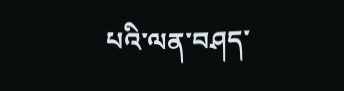པའི་ལན་བཤད་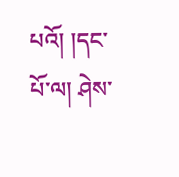པའོ། །དང་པོ་ལ། ཤེས་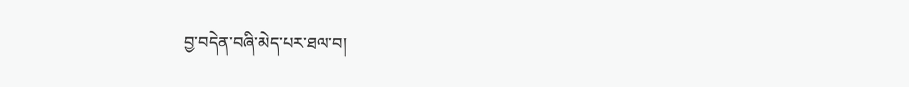བྱ་བདེན་བཞི་མེད་པར་ཐལ་བ།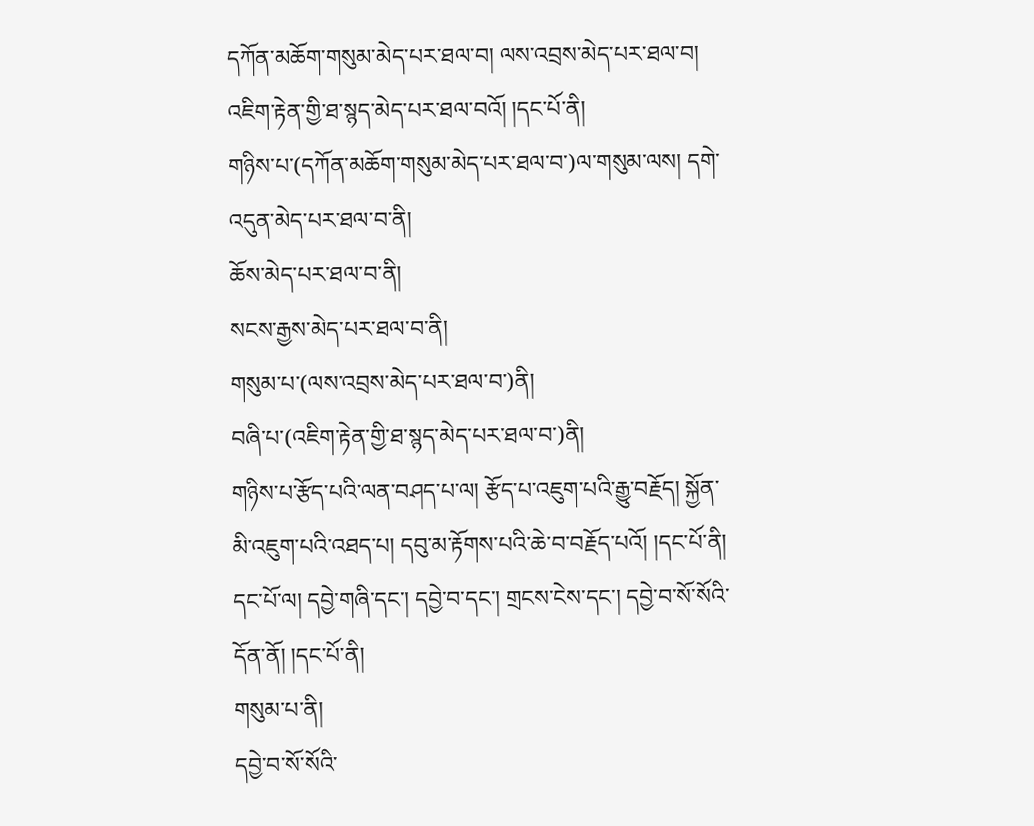དཀོན་མཆོག་གསུམ་མེད་པར་ཐལ་བ། ལས་འབྲས་མེད་པར་ཐལ་བ། འཇིག་རྟེན་གྱི་ཐ་སྙད་མེད་པར་ཐལ་བའོ། །དང་པོ་ནི།
གཉིས་པ་(དཀོན་མཆོག་གསུམ་མེད་པར་ཐལ་བ་)ལ་གསུམ་ལས། དགེ་འདུན་མེད་པར་ཐལ་བ་ནི།
ཆོས་མེད་པར་ཐལ་བ་ནི།
སངས་རྒྱས་མེད་པར་ཐལ་བ་ནི།
གསུམ་པ་(ལས་འབྲས་མེད་པར་ཐལ་བ་)ནི།
བཞི་པ་(འཇིག་རྟེན་གྱི་ཐ་སྙད་མེད་པར་ཐལ་བ་)ནི།
གཉིས་པ་རྩོད་པའི་ལན་བཤད་པ་ལ། རྩོད་པ་འཇུག་པའི་རྒྱུ་བརྗོད། སྐྱོན་མི་འཇུག་པའི་འཐད་པ། དབུ་མ་རྟོགས་པའི་ཆེ་བ་བརྗོད་པའོ། །དང་པོ་ནི།
དང་པོ་ལ། དབྱེ་གཞི་དང་། དབྱེ་བ་དང་། གྲངས་ངེས་དང་། དབྱེ་བ་སོ་སོའི་དོན་ནོ། །དང་པོ་ནི།
གསུམ་པ་ནི།
དབྱེ་བ་སོ་སོའི་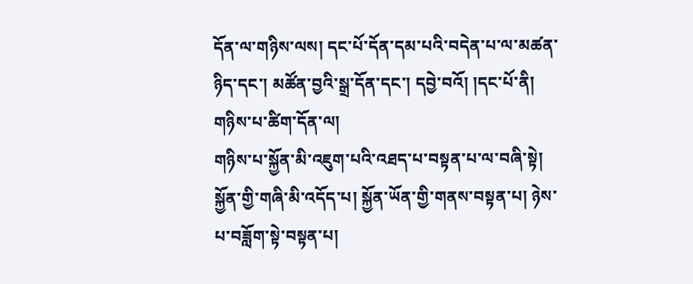དོན་ལ་གཉིས་ལས། དང་པོ་དོན་དམ་པའི་བདེན་པ་ལ་མཚན་ཉིད་དང་། མཚོན་བྱའི་སྒྲ་དོན་དང་། དབྱེ་བའོ། །དང་པོ་ནི།
གཉིས་པ་ཚིག་དོན་ལ།
གཉིས་པ་སྐྱོན་མི་འཇུག་པའི་འཐད་པ་བསྟན་པ་ལ་བཞི་སྟེ། སྐྱོན་གྱི་གཞི་མི་འདོད་པ། སྐྱོན་ཡོན་གྱི་གནས་བསྟན་པ། ཉེས་པ་བཟློག་སྟེ་བསྟན་པ།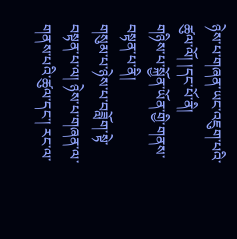ཉེས་པ་གཞན་ཡང་འཇུག་པའི་ཚུལ་ལོ། །དང་པོ་ནི།
གཉིས་པ་སྐྱོན་ཡོན་གྱི་གནས་བསྟན་པ་ནི།
གསུམ་པ་ཉེས་པ་བཟློག་སྟེ་བསྟན་པ་ལ། ཉེས་པ་གཞན་ལ་གནས་པའི་ཚུལ་དང་། རང་ལ་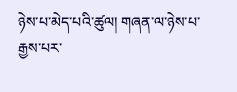ཉེས་པ་མེད་པའི་ཚུལ། གཞན་ལ་ཉེས་པ་རྒྱས་པར་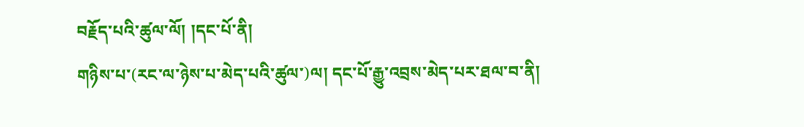བརྗོད་པའི་ཚུལ་ལོ། །དང་པོ་ནི།
གཉིས་པ་(རང་ལ་ཉེས་པ་མེད་པའི་ཚུལ་)ལ། དང་པོ་རྒྱུ་འབྲས་མེད་པར་ཐལ་བ་ནི།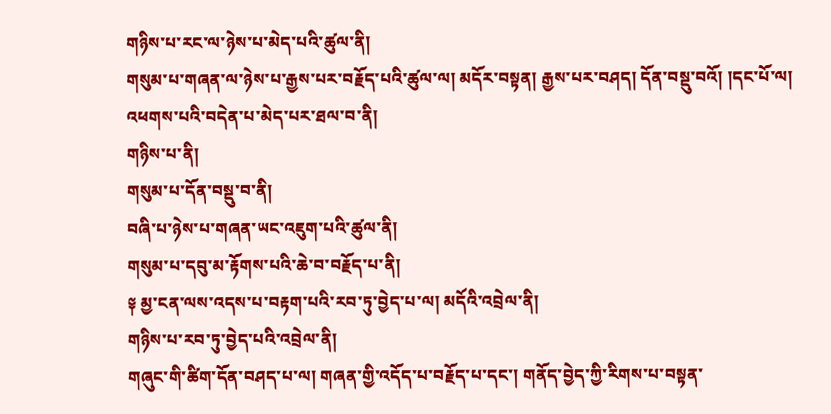གཉིས་པ་རང་ལ་ཉེས་པ་མེད་པའི་ཚུལ་ནི།
གསུམ་པ་གཞན་ལ་ཉེས་པ་རྒྱས་པར་བརྗོད་པའི་ཚུལ་ལ། མདོར་བསྟན། རྒྱས་པར་བཤད། དོན་བསྡུ་བའོ། །དང་པོ་ལ། འཕགས་པའི་བདེན་པ་མེད་པར་ཐལ་བ་ནི།
གཉིས་པ་ནི།
གསུམ་པ་དོན་བསྡུ་བ་ནི།
བཞི་པ་ཉེས་པ་གཞན་ཡང་འཇུག་པའི་ཚུལ་ནི།
གསུམ་པ་དབུ་མ་རྟོགས་པའི་ཆེ་བ་བརྗོད་པ་ནི།
༈ མྱ་ངན་ལས་འདས་པ་བརྟག་པའི་རབ་ཏུ་བྱེད་པ་ལ། མདོའི་འབྲེལ་ནི།
གཉིས་པ་རབ་ཏུ་བྱེད་པའི་འབྲེལ་ནི།
གཞུང་གི་ཚིག་དོན་བཤད་པ་ལ། གཞན་གྱི་འདོད་པ་བརྗོད་པ་དང་། གནོད་བྱེད་ཀྱི་རིགས་པ་བསྟན་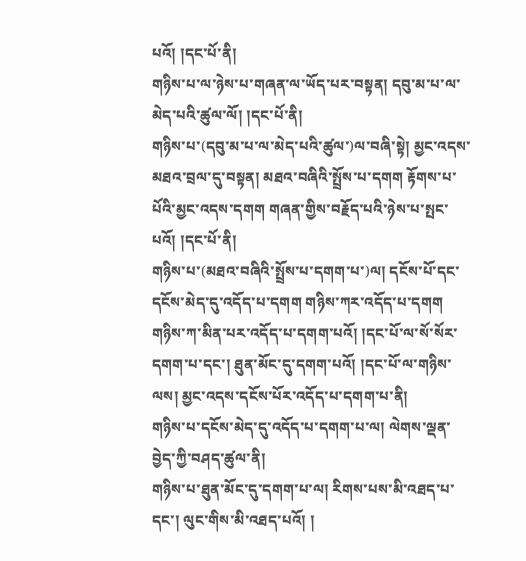པའོ། །དང་པོ་ནི།
གཉིས་པ་ལ་ཉེས་པ་གཞན་ལ་ཡོད་པར་བསྟན། དབུ་མ་པ་ལ་མེད་པའི་ཚུལ་ལོ། །དང་པོ་ནི།
གཉིས་པ་(དབུ་མ་པ་ལ་མེད་པའི་ཚུལ་)ལ་བཞི་སྟེ། མྱང་འདས་མཐའ་བྲལ་དུ་བསྟན། མཐའ་བཞིའི་སྤྲོས་པ་དགག རྟོགས་པ་པོའི་མྱང་འདས་དགག གཞན་གྱིས་བརྗོད་པའི་ཉེས་པ་སྤང་པའོ། །དང་པོ་ནི།
གཉིས་པ་(མཐའ་བཞིའི་སྤྲོས་པ་དགག་པ་)ལ། དངོས་པོ་དང་དངོས་མེད་དུ་འདོད་པ་དགག གཉིས་ཀར་འདོད་པ་དགག གཉིས་ཀ་མིན་པར་འདོད་པ་དགག་པའོ། །དང་པོ་ལ་སོ་སོར་དགག་པ་དང་། ཐུན་མོང་དུ་དགག་པའོ། །དང་པོ་ལ་གཉིས་ལས། མྱང་འདས་དངོས་པོར་འདོད་པ་དགག་པ་ནི།
གཉིས་པ་དངོས་མེད་དུ་འདོད་པ་དགག་པ་ལ། ལེགས་ལྡན་བྱེད་ཀྱི་བཤད་ཚུལ་ནི།
གཉིས་པ་ཐུན་མོང་དུ་དགག་པ་ལ། རིགས་པས་མི་འཐད་པ་དང་། ལུང་གིས་མི་འཐད་པའོ། །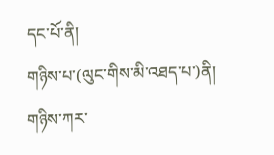དང་པོ་ནི།
གཉིས་པ་(ལུང་གིས་མི་འཐད་པ་)ནི།
གཉིས་ཀར་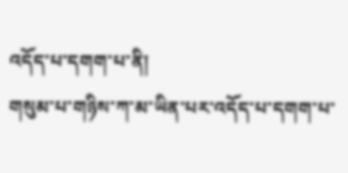འདོད་པ་དགག་པ་ནི།
གསུམ་པ་གཉིས་ཀ་མ་ཡིན་པར་འདོད་པ་དགག་པ་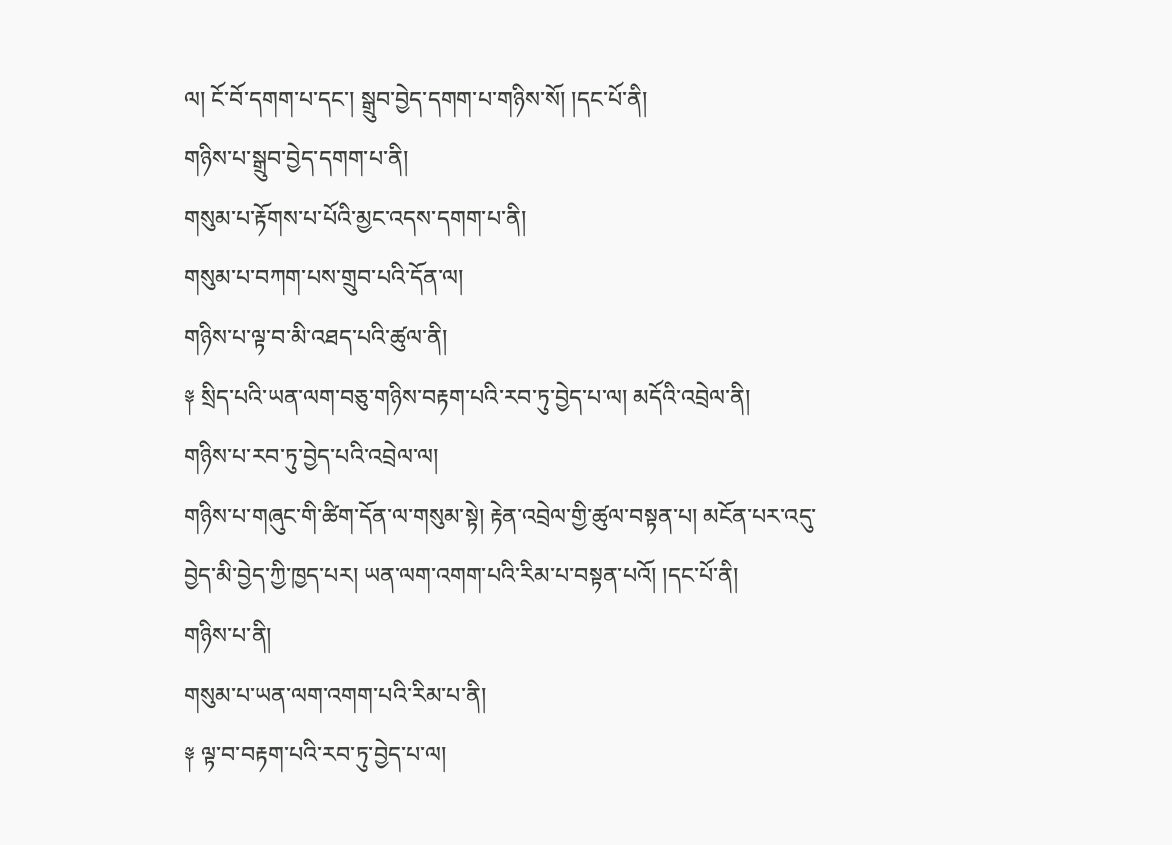ལ། ངོ་བོ་དགག་པ་དང་། སྒྲུབ་བྱེད་དགག་པ་གཉིས་སོ། །དང་པོ་ནི།
གཉིས་པ་སྒྲུབ་བྱེད་དགག་པ་ནི།
གསུམ་པ་རྟོགས་པ་པོའི་མྱང་འདས་དགག་པ་ནི།
གསུམ་པ་བཀག་པས་གྲུབ་པའི་དོན་ལ།
གཉིས་པ་ལྟ་བ་མི་འཐད་པའི་ཚུལ་ནི།
༈ སྲིད་པའི་ཡན་ལག་བཅུ་གཉིས་བརྟག་པའི་རབ་ཏུ་བྱེད་པ་ལ། མདོའི་འབྲེལ་ནི།
གཉིས་པ་རབ་ཏུ་བྱེད་པའི་འབྲེལ་ལ།
གཉིས་པ་གཞུང་གི་ཚིག་དོན་ལ་གསུམ་སྟེ། རྟེན་འབྲེལ་གྱི་ཚུལ་བསྟན་པ། མངོན་པར་འདུ་བྱེད་མི་བྱེད་ཀྱི་ཁྱད་པར། ཡན་ལག་འགག་པའི་རིམ་པ་བསྟན་པའོ། །དང་པོ་ནི།
གཉིས་པ་ནི།
གསུམ་པ་ཡན་ལག་འགག་པའི་རིམ་པ་ནི།
༈ ལྟ་བ་བརྟག་པའི་རབ་ཏུ་བྱེད་པ་ལ།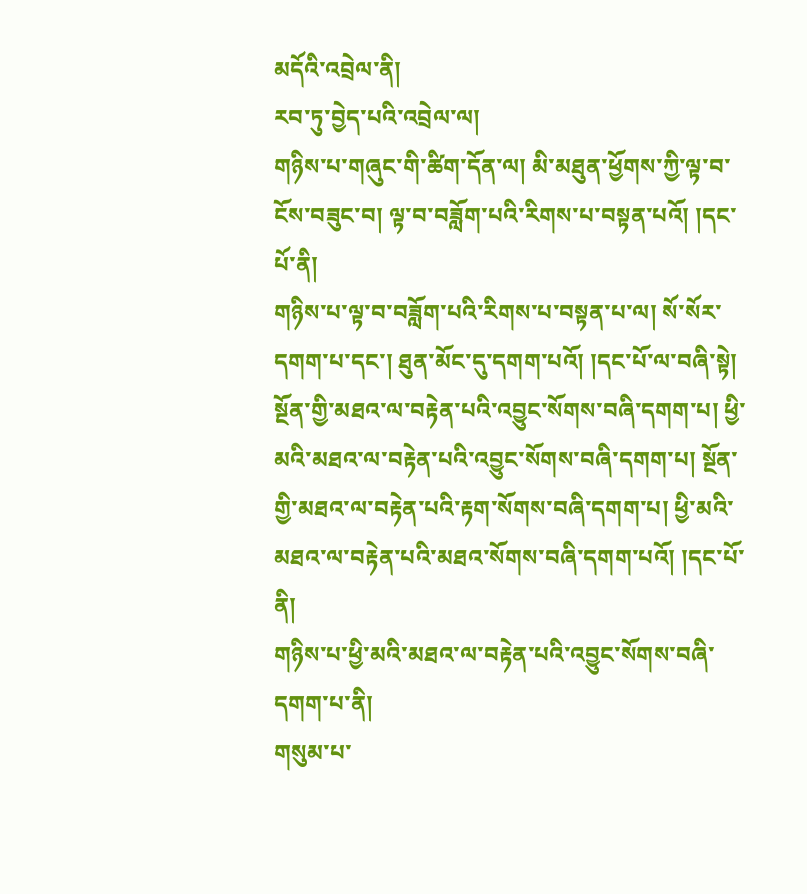མདོའི་འབྲེལ་ནི།
རབ་ཏུ་བྱེད་པའི་འབྲེལ་ལ།
གཉིས་པ་གཞུང་གི་ཚིག་དོན་ལ། མི་མཐུན་ཕྱོགས་ཀྱི་ལྟ་བ་ངོས་བཟུང་བ། ལྟ་བ་བཟློག་པའི་རིགས་པ་བསྟན་པའོ། །དང་པོ་ནི།
གཉིས་པ་ལྟ་བ་བཟློག་པའི་རིགས་པ་བསྟན་པ་ལ། སོ་སོར་དགག་པ་དང་། ཐུན་མོང་དུ་དགག་པའོ། །དང་པོ་ལ་བཞི་སྟེ། སྔོན་གྱི་མཐའ་ལ་བརྟེན་པའི་འབྱུང་སོགས་བཞི་དགག་པ། ཕྱི་མའི་མཐའ་ལ་བརྟེན་པའི་འབྱུང་སོགས་བཞི་དགག་པ། སྔོན་གྱི་མཐའ་ལ་བརྟེན་པའི་རྟག་སོགས་བཞི་དགག་པ། ཕྱི་མའི་མཐའ་ལ་བརྟེན་པའི་མཐའ་སོགས་བཞི་དགག་པའོ། །དང་པོ་ནི།
གཉིས་པ་ཕྱི་མའི་མཐའ་ལ་བརྟེན་པའི་འབྱུང་སོགས་བཞི་དགག་པ་ནི།
གསུམ་པ་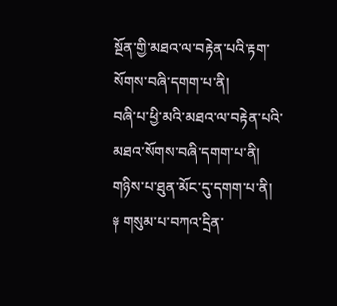སྔོན་གྱི་མཐའ་ལ་བརྟེན་པའི་རྟག་སོགས་བཞི་དགག་པ་ནི།
བཞི་པ་ཕྱི་མའི་མཐའ་ལ་བརྟེན་པའི་མཐའ་སོགས་བཞི་དགག་པ་ནི།
གཉིས་པ་ཐུན་མོང་དུ་དགག་པ་ནི།
༈ གསུམ་པ་བཀའ་དྲིན་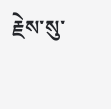རྗེས་སུ་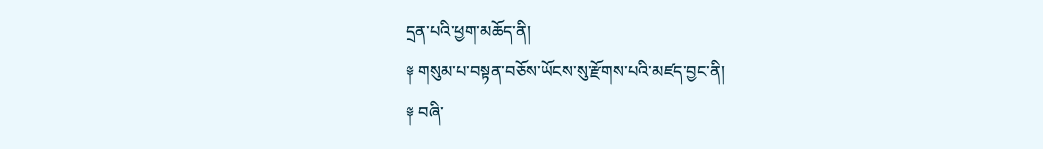དྲན་པའི་ཕྱག་མཆོད་ནི།
༈ གསུམ་པ་བསྟན་བཅོས་ཡོངས་སུ་རྫོགས་པའི་མཛད་བྱང་ནི།
༈ བཞི་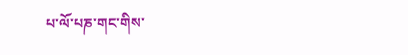པ་ལོ་པཎ་གང་གིས་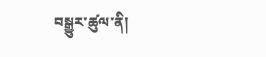བསྒྱུར་ཚུལ་ནི།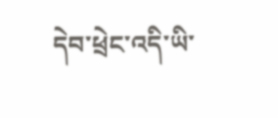དེབ་ཕྲེང་འདི་ཡི་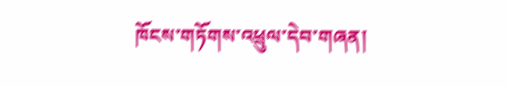ཁོངས་གཏོགས་འཕྲུལ་དེབ་གཞན།